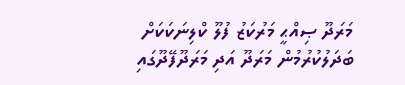މަރަދޫ ޞިއްޙީ މަރުކަޒު ފުލޫ ކްލިނަކަކަށް ބަދަލުކުރުމުން މަރަދޫ އަދި މަރަދޫފޭދޫގައި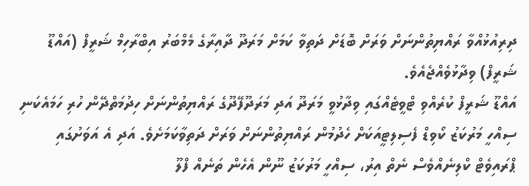ދިރިއުޅުއްވާ ރައްޔިތުންނަށް ވަރަށް ބޮޑަށް ދަތިވާ ކަމަށް މަރަދޫ ދާއިރާގެ މެމްބަރު އިބްރާހިމް ޝަރީފް (އައްޑޫ ޝަރީފް) ވިދާޅުވެއްޖެއެވެ.
އައްޑޫ ޝަރީފް ކުރެއްވި ޓްވީޓެއްގައި ވިދާޅުވީ މަރަދޫ އަދި މަރަދޫފޭދޫގެ ރައްޔިތުންނަށް ހިދުމަތްދޭން ހުރި ހަމައެކަނި ސިއްހީ މަރުކަޒު ކޯވިޑް ފެސިލިޓީއަކަށް ހެދުމުން ރައްޔިތުންނަށް ވަރަށް ދަތިވާކަމަށެވެ. އަދި އެ އަވަށުގައި ޕްރައިވެޓް ކްލިނެއްވެސް ނެތް އިރު، ސިއްހީ މަރުކަޒު ނޫން އެހެން ތަނެއް ފްލޫ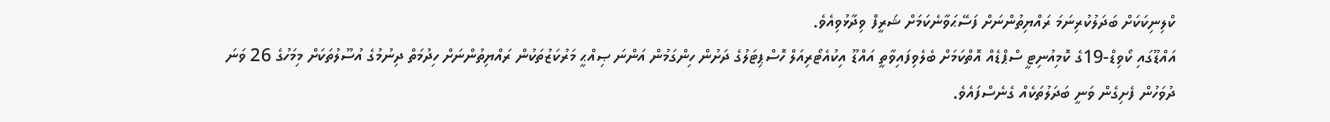ކްލިނިކަކަށް ބަދަލުކުރިނަމަ ރައްޔިތުންނަށް ފަސޭޙަވާނެކަމަށް ޝަރީފް ވިދާޅުވިއެވެ.
އައްޑޫގައި ކޯވިޑް-19ގެ ކޮމިއުނިޓީ ސްޕްޑެއް އޮތްކަމަށް ބެލެވިފައިވާތީ އައްޑޫ އިކުއެޓޯރިއަލް ހޮސްޕިޓަލުގެ ދަށުން ހިންގަމުން އަންނަ ޞިއްޙީ މަރުކަޒުތަކުން ރައްޔިތުންނަށް ހިދުމަތް ދިނުމުގެ އުސޫލުތަކަށް މިމަހުގެ 26 ވަނަ ދުވަހުން ފެށިގެން ވަނީ ބަދަލުތަކެއް ގެނެސްފައެވެ.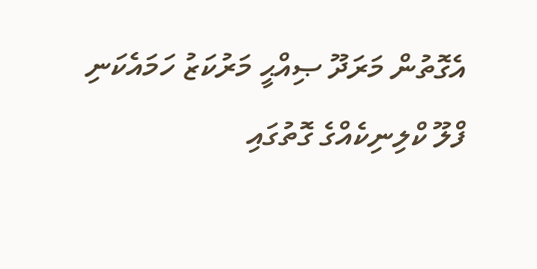އެގޮތުން މަރަދޫ ޞިއްޙީ މަރުކަޒު ހަމައެކަނި ފްލޫ ކްލިނިކެއްގެ ގޮތުގައި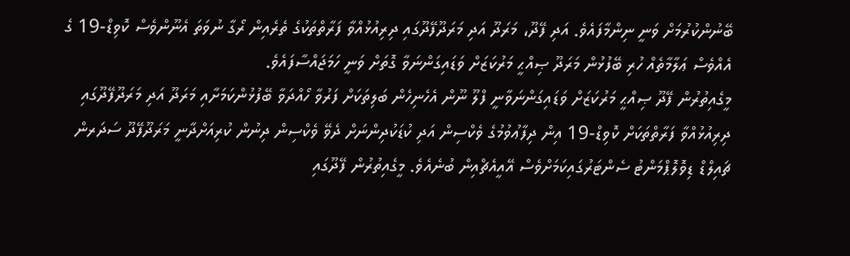ބޭނުންކުރުމަށް ވަނީ ނިންމާފައެވެ. އަދި ފޭދޫ، މަރަދޫ އަދި މަރަދޫފޭދޫގައި ދިރިއުޅުއްވާ ފަރާތްތަކުގެ ތެރެއިން ރޯގާ ނުވަތަ އެނޫންވެސް ކޮވިޑް-19 ގެ އެއްވެސް ޢަލާމާތެއް ހުރި ބޭފުޅުން މަރަދޫ ޞިއްޙީ މަރުކަޒަށް ވަޑައިގަންނަވާ ގޮތަށް ވަނީ ހަމަޖައްސާފައެވެ.
މީގެއިތުރުން ފޭދޫ ޞިއްޙީ މަރުކަޒަށް ވަޑައިގަންނަވާނީ ފްލޫ ނޫން އެހެނިހެން ބަލިތަކަށް ފަރުވާ ހޯއްދަވާ ބޭފުޅުންކަމަށާއި މަރަދޫ އަދި މަރަދޫފޭދޫގައި ދިރިއުޅުއްވާ ފަރާތްތަކަށް ކޮވިޑް-19 އިން ދިފާޢުވުމުގެ ވެކްސިން އަދި ކުޑަކުދިންނަށް ދެވޭ ވެކްސިން ދިނުން ކުރިއަށްދާނީ މަރަދޫފޭދޫ ސަދަރން ޗައިލްޑް ޑިވޮލޮޕްމަންޓު ސެންޓަރުގައިކަމަށްވެސް އޭއީއެޗްއިން ބުނެއެވެ. މީގެއިތުރުން ފޭދޫގައި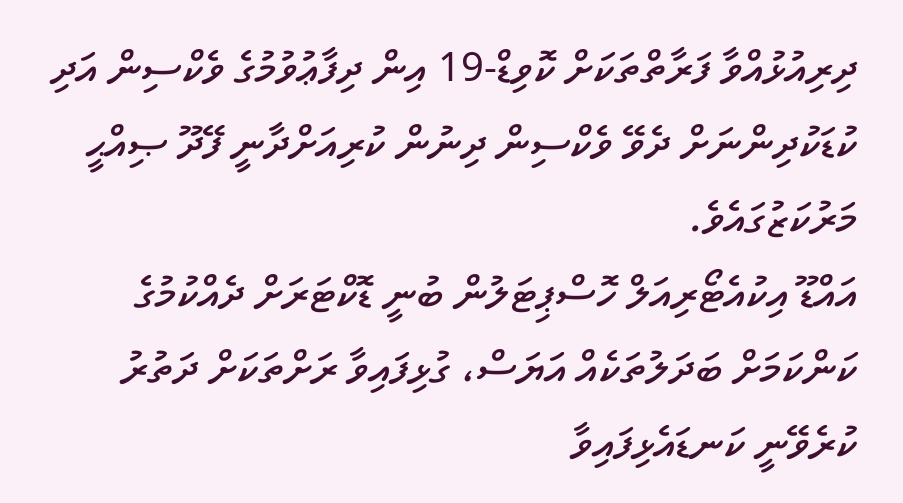ދިރިއުޅުއްވާ ފަރާތްތަކަށް ކޮވިޑް-19 އިން ދިފާޢުވުމުގެ ވެކްސިން އަދި ކުޑަކުދިންނަށް ދެވޭ ވެކްސިން ދިނުން ކުރިއަށްދާނީ ފޭދޫ ޞިއްޙީ މަރުކަޒުގައެވެ.
އައްޑޫ އިކުއެޓޯރިއަލް ހޮސްޕިޓަލުން ބުނީ ޑޮކްޓަރަށް ދެއްކުމުގެ ކަންކަމަށް ބަދަލުތަކެއް އަޔަސް، ގުޅިފައިވާ ރަށްތަކަށް ދަތުރު ކުރެވޭނީ ކަނޑައެޅިފައިވާ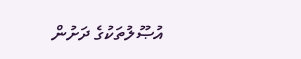އުޞޫލުތަކުގެ ދަށުން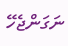ނަގަންޖެހޭ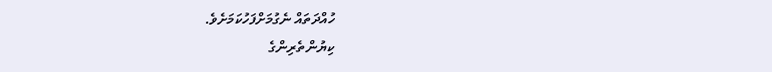ހުއްދަތައް ނެގުމަށްފަހުކަމަށެވެ.
ކިޔުންތެރިންގެ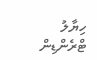ހިޔާލު
ޓްރެންޑިން